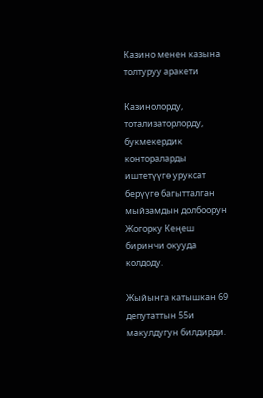Казино менен казына толтуруу аракети

Казинолорду, тотализаторлорду, букмекердик контораларды иштетүүгө уруксат берүүгө багытталган мыйзамдын долбоорун Жогорку Кеңеш биринчи окууда колдоду.

Жыйынга катышкан 69 депутаттын 55и макулдугун билдирди.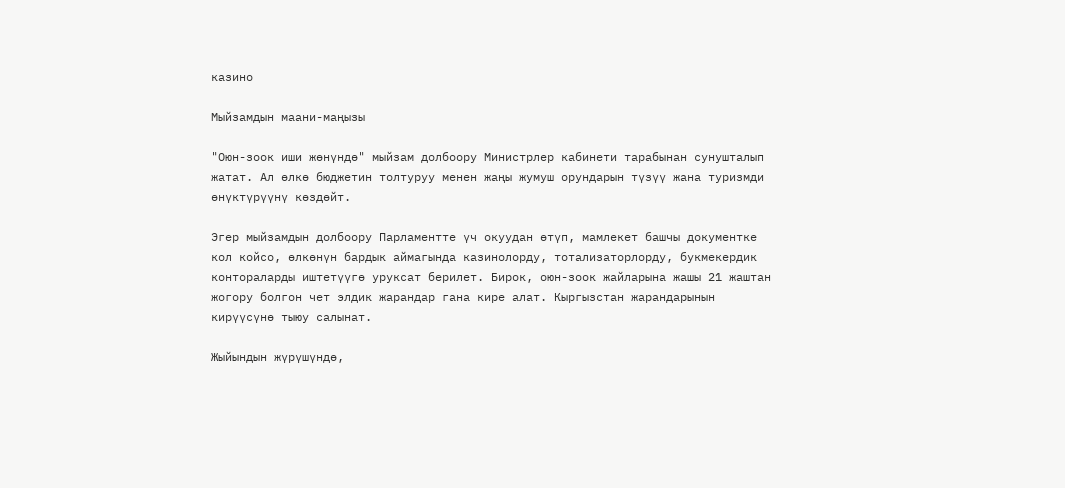казино

Мыйзамдын маани-маңызы

"Оюн-зоок иши жөнүндө" мыйзам долбоору Министрлер кабинети тарабынан сунушталып жатат. Ал өлкө бюджетин толтуруу менен жаңы жумуш орундарын түзүү жана туризмди өнүктүрүүнү көздөйт.

Эгер мыйзамдын долбоору Парламентте үч окуудан өтүп, мамлекет башчы документке кол койсо, өлкөнүн бардык аймагында казинолорду, тотализаторлорду, букмекердик контораларды иштетүүгө уруксат берилет. Бирок, оюн-зоок жайларына жашы 21 жаштан жогору болгон чет элдик жарандар гана кире алат. Кыргызстан жарандарынын кирүүсүнө тыюу салынат.

Жыйындын жүрүшүндө,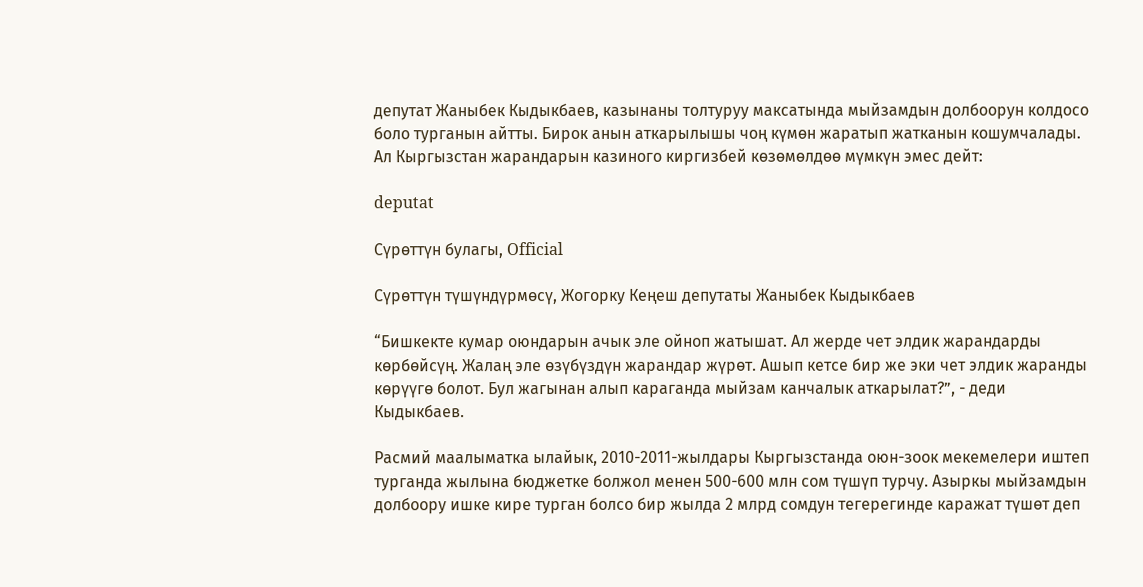депутат Жаныбек Кыдыкбаев, казынаны толтуруу максатында мыйзамдын долбоорун колдосо боло турганын айтты. Бирок анын аткарылышы чоң күмөн жаратып жатканын кошумчалады. Ал Кыргызстан жарандарын казиного киргизбей көзөмөлдөө мүмкүн эмес дейт:

deputat

Сүрөттүн булагы, Official

Сүрөттүн түшүндүрмөсү, Жогорку Кеңеш депутаты Жаныбек Кыдыкбаев

“Бишкекте кумар оюндарын ачык эле ойноп жатышат. Ал жерде чет элдик жарандарды көрбөйсүң. Жалаң эле өзүбүздүн жарандар жүрөт. Ашып кетсе бир же эки чет элдик жаранды көрүүгө болот. Бул жагынан алып караганда мыйзам канчалык аткарылат?”, - деди Кыдыкбаев.

Расмий маалыматка ылайык, 2010-2011-жылдары Кыргызстанда оюн-зоок мекемелери иштеп турганда жылына бюджетке болжол менен 500-600 млн сом түшүп турчу. Азыркы мыйзамдын долбоору ишке кире турган болсо бир жылда 2 млрд сомдун тегерегинде каражат түшөт деп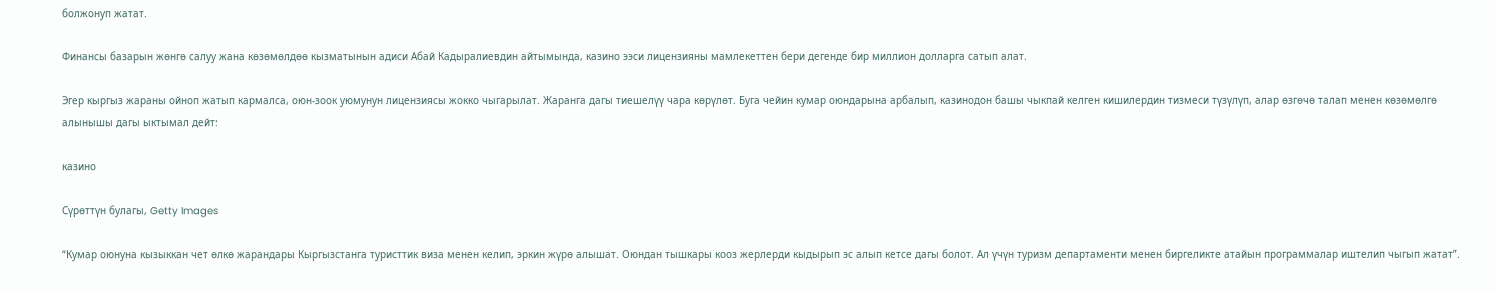болжонуп жатат.

Финансы базарын жөнгө салуу жана көзөмөлдөө кызматынын адиси Абай Кадыралиевдин айтымында, казино ээси лицензияны мамлекеттен бери дегенде бир миллион долларга сатып алат.

Эгер кыргыз жараны ойноп жатып кармалса, оюн-зоок уюмунун лицензиясы жокко чыгарылат. Жаранга дагы тиешелүү чара көрүлөт. Буга чейин кумар оюндарына арбалып, казинодон башы чыкпай келген кишилердин тизмеси түзүлүп, алар өзгөчө талап менен көзөмөлгө алынышы дагы ыктымал дейт:

казино

Сүрөттүн булагы, Getty Images

“Кумар оюнуна кызыккан чет өлкө жарандары Кыргызстанга туристтик виза менен келип, эркин жүрө алышат. Оюндан тышкары кооз жерлерди кыдырып эс алып кетсе дагы болот. Ал үчүн туризм департаменти менен биргеликте атайын программалар иштелип чыгып жатат”.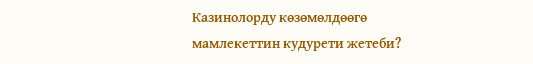Казинолорду көзөмөлдөөгө мамлекеттин кудурети жетеби?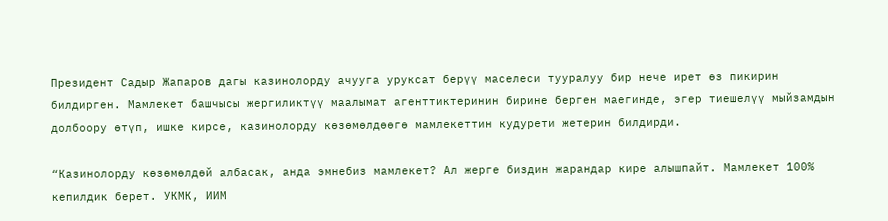Президент Садыр Жапаров дагы казинолорду ачууга уруксат берүү маселеси тууралуу бир нече ирет өз пикирин билдирген. Мамлекет башчысы жергиликтүү маалымат агенттиктеринин бирине берген маегинде, эгер тиешелүү мыйзамдын долбоору өтүп, ишке кирсе, казинолорду көзөмөлдөөгө мамлекеттин кудурети жетерин билдирди.

“Казинолорду көзөмөлдөй албасак, анда эмнебиз мамлекет? Ал жерге биздин жарандар кире алышпайт. Мамлекет 100% кепилдик берет. УКМК, ИИМ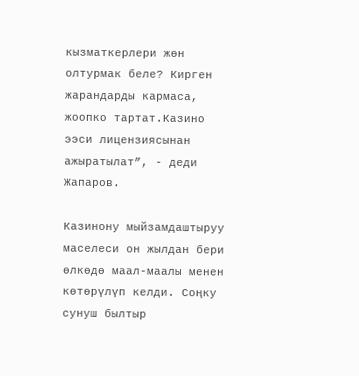кызматкерлери жөн олтурмак беле? Кирген жарандарды кармаса, жоопко тартат.Казино ээси лицензиясынан ажыратылат”, - деди Жапаров.

Казинону мыйзамдаштыруу маселеси он жылдан бери өлкөдө маал-маалы менен көтөрүлүп келди. Соңку сунуш былтыр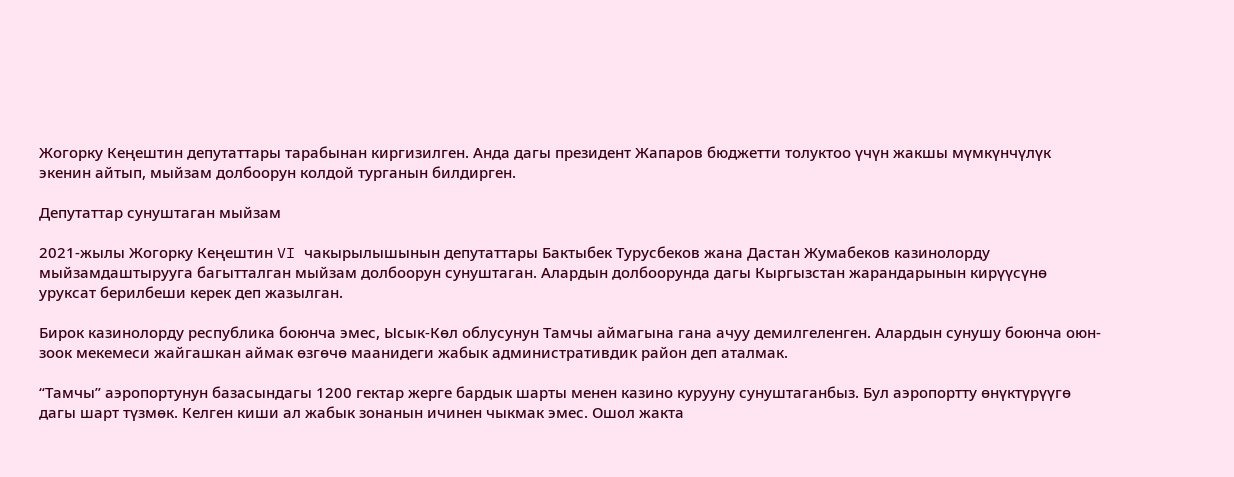Жогорку Кеңештин депутаттары тарабынан киргизилген. Анда дагы президент Жапаров бюджетти толуктоо үчүн жакшы мүмкүнчүлүк экенин айтып, мыйзам долбоорун колдой турганын билдирген.

Депутаттар сунуштаган мыйзам

2021-жылы Жогорку Кеңештин VI чакырылышынын депутаттары Бактыбек Турусбеков жана Дастан Жумабеков казинолорду мыйзамдаштырууга багытталган мыйзам долбоорун сунуштаган. Алардын долбоорунда дагы Кыргызстан жарандарынын кирүүсүнө уруксат берилбеши керек деп жазылган.

Бирок казинолорду республика боюнча эмес, Ысык-Көл облусунун Тамчы аймагына гана ачуу демилгеленген. Алардын сунушу боюнча оюн-зоок мекемеси жайгашкан аймак өзгөчө маанидеги жабык административдик район деп аталмак.

“Тамчы” аэропортунун базасындагы 1200 гектар жерге бардык шарты менен казино курууну сунуштаганбыз. Бул аэропортту өнүктүрүүгө дагы шарт түзмөк. Келген киши ал жабык зонанын ичинен чыкмак эмес. Ошол жакта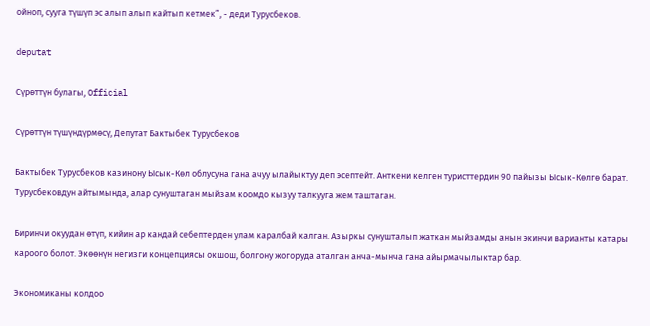ойноп, сууга түшүп эс алып алып кайтып кетмек”, - деди Турусбеков.

deputat

Сүрөттүн булагы, Official

Сүрөттүн түшүндүрмөсү, Депутат Бактыбек Турусбеков

Бактыбек Турусбеков казинону Ысык-Көл облусуна гана ачуу ылайыктуу деп эсептейт. Анткени келген туристтердин 90 пайызы Ысык-Көлгө барат. Турусбековдун айтымында, алар сунуштаган мыйзам коомдо кызуу талкууга жем таштаган.

Биринчи окуудан өтүп, кийин ар кандай себептерден улам каралбай калган. Азыркы сунушталып жаткан мыйзамды анын экинчи варианты катары кароого болот. Экөөнүн негизги концепциясы окшош, болгону жогоруда аталган анча-мынча гана айырмачылыктар бар.

Экономиканы колдоо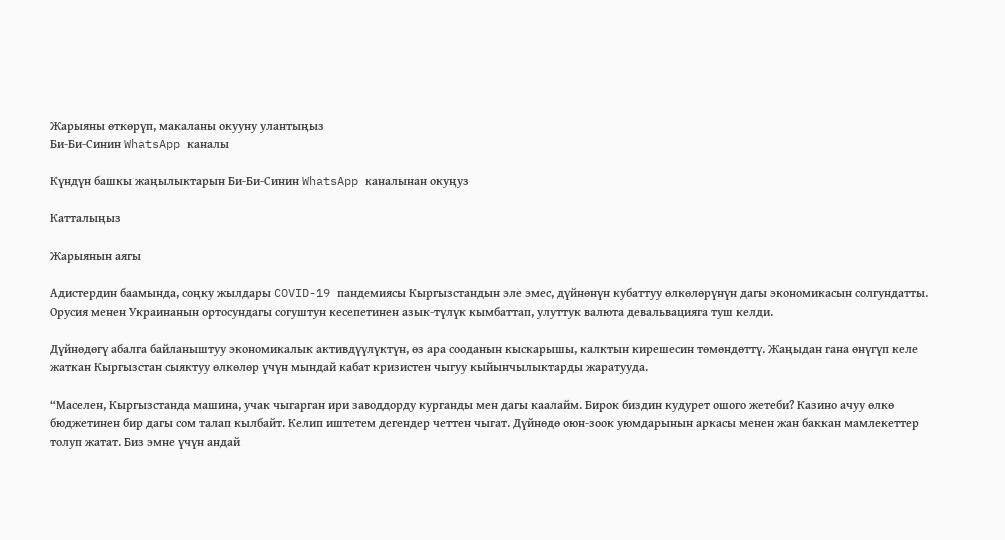Жарыяны өткөрүп, макаланы окууну улантыңыз
Би-Би-Синин WhatsApp каналы

Күндүн башкы жаңылыктарын Би-Би-Синин WhatsApp каналынан окуңуз

Катталыңыз

Жарыянын аягы

Адистердин баамында, соңку жылдары COVID-19 пандемиясы Кыргызстандын эле эмес, дүйнөнүн кубаттуу өлкөлөрүнүн дагы экономикасын солгундатты. Орусия менен Украинанын ортосундагы согуштун кесепетинен азык-түлүк кымбаттап, улуттук валюта девальвацияга туш келди.

Дүйнөдөгү абалга байланыштуу экономикалык активдүүлүктүн, өз ара сооданын кыскарышы, калктын кирешесин төмөндөттү. Жаңыдан гана өнүгүп келе жаткан Кыргызстан сыяктуу өлкөлөр үчүн мындай кабат кризистен чыгуу кыйынчылыктарды жаратууда.

“Маселен, Кыргызстанда машина, учак чыгарган ири заводдорду курганды мен дагы каалайм. Бирок биздин кудурет ошого жетеби? Казино ачуу өлкө бюджетинен бир дагы сом талап кылбайт. Келип иштетем дегендер четтен чыгат. Дүйнөдө оюн-зоок уюмдарынын аркасы менен жан баккан мамлекеттер толуп жатат. Биз эмне үчүн андай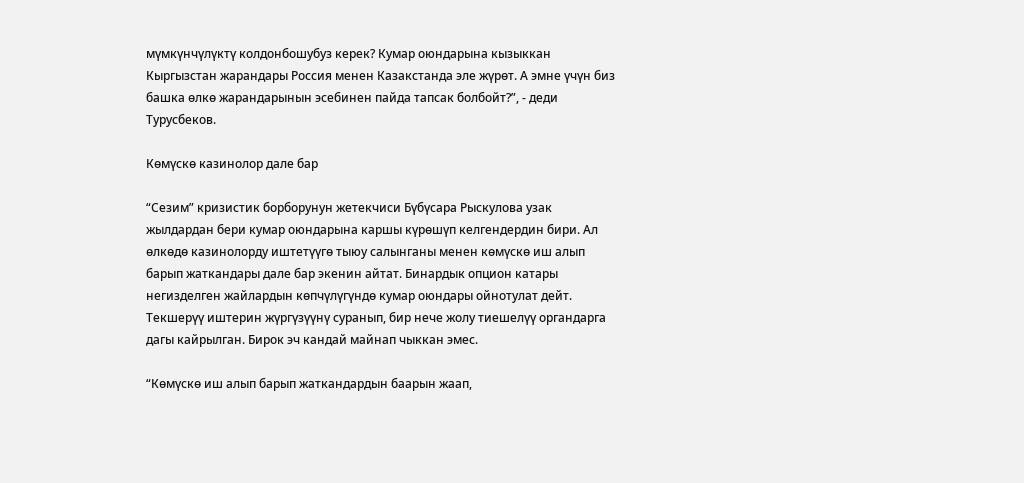мүмкүнчүлүктү колдонбошубуз керек? Кумар оюндарына кызыккан Кыргызстан жарандары Россия менен Казакстанда эле жүрөт. А эмне үчүн биз башка өлкө жарандарынын эсебинен пайда тапсак болбойт?”, - деди Турусбеков.

Көмүскө казинолор дале бар

“Сезим” кризистик борборунун жетекчиси Бүбүсара Рыскулова узак жылдардан бери кумар оюндарына каршы күрөшүп келгендердин бири. Ал өлкөдө казинолорду иштетүүгө тыюу салынганы менен көмүскө иш алып барып жаткандары дале бар экенин айтат. Бинардык опцион катары негизделген жайлардын көпчүлүгүндө кумар оюндары ойнотулат дейт. Текшерүү иштерин жүргүзүүнү суранып, бир нече жолу тиешелүү органдарга дагы кайрылган. Бирок эч кандай майнап чыккан эмес.

“Көмүскө иш алып барып жаткандардын баарын жаап,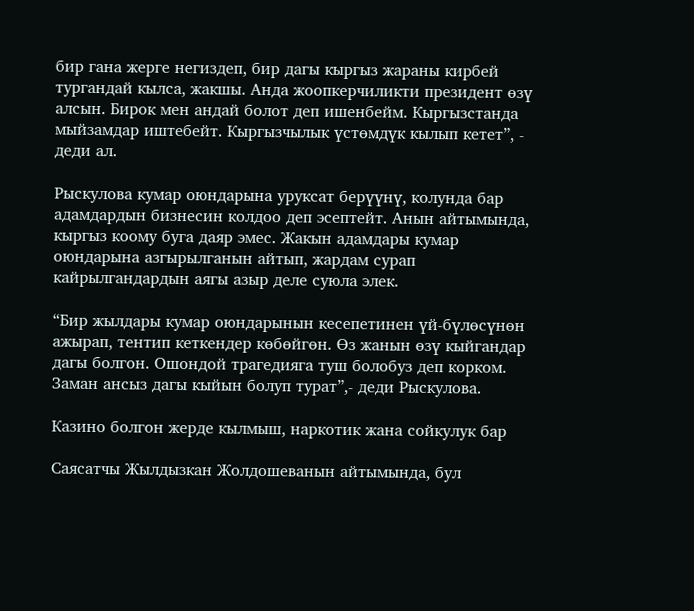бир гана жерге негиздеп, бир дагы кыргыз жараны кирбей тургандай кылса, жакшы. Анда жоопкерчиликти президент өзү алсын. Бирок мен андай болот деп ишенбейм. Кыргызстанда мыйзамдар иштебейт. Кыргызчылык үстөмдүк кылып кетет”, - деди ал.

Рыскулова кумар оюндарына уруксат берүүнү, колунда бар адамдардын бизнесин колдоо деп эсептейт. Анын айтымында, кыргыз коому буга даяр эмес. Жакын адамдары кумар оюндарына азгырылганын айтып, жардам сурап кайрылгандардын аягы азыр деле суюла элек.

“Бир жылдары кумар оюндарынын кесепетинен үй-бүлөсүнөн ажырап, тентип кеткендер көбөйгөн. Өз жанын өзү кыйгандар дагы болгон. Ошондой трагедияга туш болобуз деп корком. Заман ансыз дагы кыйын болуп турат”,- деди Рыскулова.

Казино болгон жерде кылмыш, наркотик жана сойкулук бар

Саясатчы Жылдызкан Жолдошеванын айтымында, бул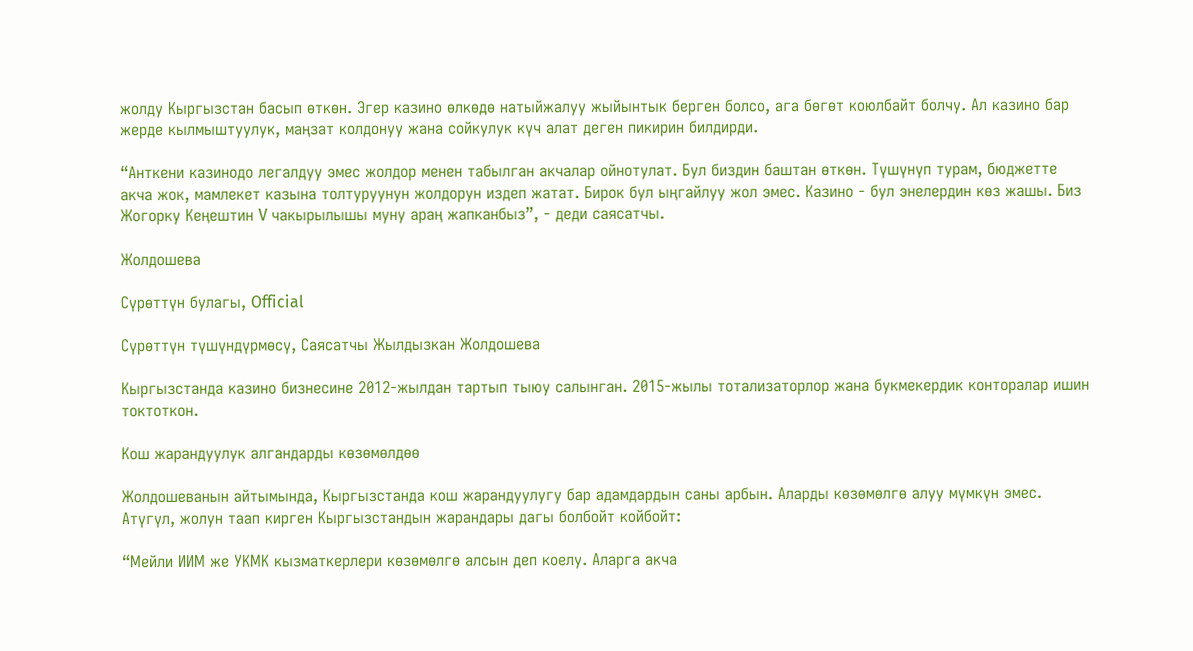жолду Кыргызстан басып өткөн. Эгер казино өлкөдө натыйжалуу жыйынтык берген болсо, ага бөгөт коюлбайт болчу. Ал казино бар жерде кылмыштуулук, маңзат колдонуу жана сойкулук күч алат деген пикирин билдирди.

“Анткени казинодо легалдуу эмес жолдор менен табылган акчалар ойнотулат. Бул биздин баштан өткөн. Түшүнүп турам, бюджетте акча жок, мамлекет казына толтуруунун жолдорун издеп жатат. Бирок бул ыңгайлуу жол эмес. Казино - бул энелердин көз жашы. Биз Жогорку Кеңештин V чакырылышы муну араң жапканбыз”, - деди саясатчы.

Жолдошева

Сүрөттүн булагы, Official

Сүрөттүн түшүндүрмөсү, Саясатчы Жылдызкан Жолдошева

Кыргызстанда казино бизнесине 2012-жылдан тартып тыюу салынган. 2015-жылы тотализаторлор жана букмекердик конторалар ишин токтоткон.

Кош жарандуулук алгандарды көзөмөлдөө

Жолдошеванын айтымында, Кыргызстанда кош жарандуулугу бар адамдардын саны арбын. Аларды көзөмөлгө алуу мүмкүн эмес. Атүгүл, жолун таап кирген Кыргызстандын жарандары дагы болбойт койбойт:

“Мейли ИИМ же УКМК кызматкерлери көзөмөлгө алсын деп коелу. Аларга акча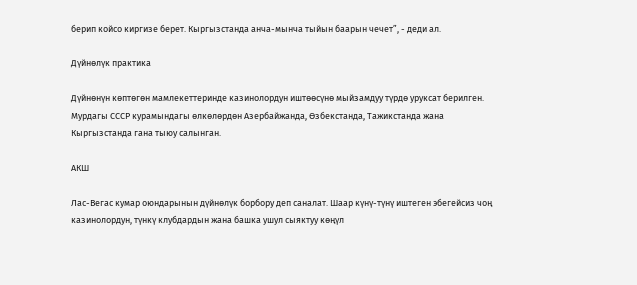берип койсо киргизе берет. Кыргызстанда анча-мынча тыйын баарын чечет”, - деди ал.

Дүйнөлүк практика

Дүйнөнүн көптөгөн мамлекеттеринде казинолордун иштөөсүнө мыйзамдуу түрдө уруксат берилген. Мурдагы СССР курамындагы өлкөлөрдөн Азербайжанда, Өзбекстанда, Тажикстанда жана Кыргызстанда гана тыюу салынган.

АКШ

Лас-Вегас кумар оюндарынын дүйнөлүк борбору деп саналат. Шаар күнү-түнү иштеген эбегейсиз чоң казинолордун, түнкү клубдардын жана башка ушул сыяктуу көңүл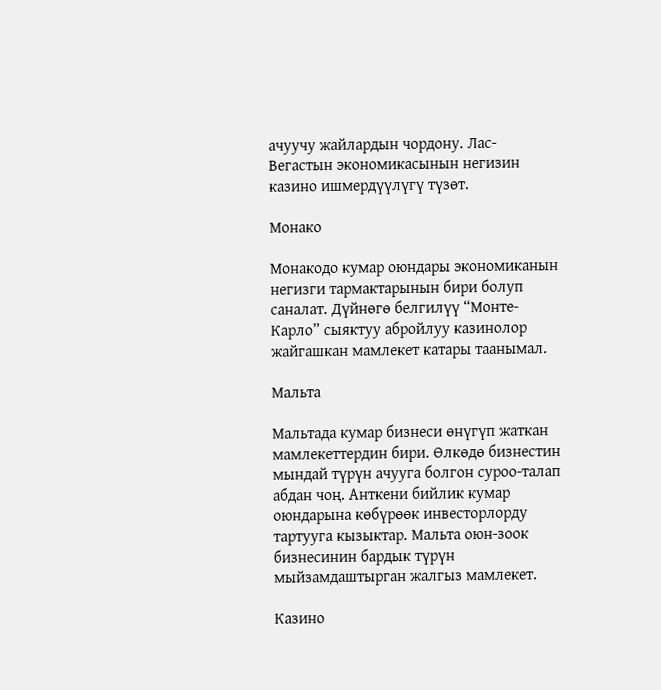ачуучу жайлардын чордону. Лас-Вегастын экономикасынын негизин казино ишмердүүлүгү түзөт.

Монако

Монакодо кумар оюндары экономиканын негизги тармактарынын бири болуп саналат. Дүйнөгө белгилүү “Монте-Карло” сыяктуу абройлуу казинолор жайгашкан мамлекет катары таанымал.

Мальта

Мальтада кумар бизнеси өнүгүп жаткан мамлекеттердин бири. Өлкөдө бизнестин мындай түрүн ачууга болгон суроо-талап абдан чоң. Анткени бийлик кумар оюндарына көбүрөөк инвесторлорду тартууга кызыктар. Мальта оюн-зоок бизнесинин бардык түрүн мыйзамдаштырган жалгыз мамлекет.

Казино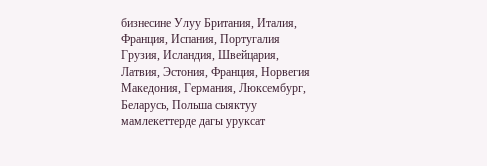бизнесине Улуу Британия, Италия, Франция, Испания, Португалия Грузия, Исландия, Швейцария, Латвия, Эстония, Франция, Норвегия Македония, Германия, Люксембург, Беларусь, Польша сыяктуу мамлекеттерде дагы уруксат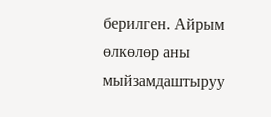берилген. Айрым өлкөлөр аны мыйзамдаштыруу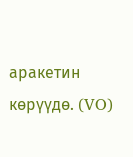аракетин көрүүдө. (VO)